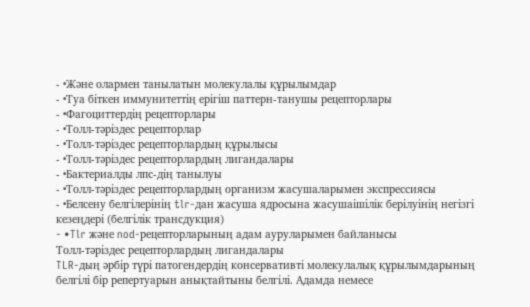- •Және олармен танылатын молекулалы құрылымдар
- •Туа біткен иммунитеттің ерігіш паттерн-танушы рецепторлары
- •Фагоциттердің рецепторлары
- •Толл-тәріздес рецепторлар
- •Толл-тәріздес рецепторлардың құрылысы
- •Толл-тәріздес рецепторлардың лигандалары
- •Бактериалды лпс-дің танылуы
- •Толл-тәріздес рецепторлардың организм жасушаларымен экспрессиясы
- •Белсену белгілерінің tlr-дан жасуша ядросына жасушаішілік берілуінің негізгі кезеңдері (белгілік трансдукция)
- •Tlr және nod-рецепторларының адам ауруларымен байланысы
Толл-тәріздес рецепторлардың лигандалары
TLR-дың әрбір түрі патогендердің консервативті молекулалық құрылымдарының белгілі бір репертуарын анықтайтыны белгілі. Адамда немесе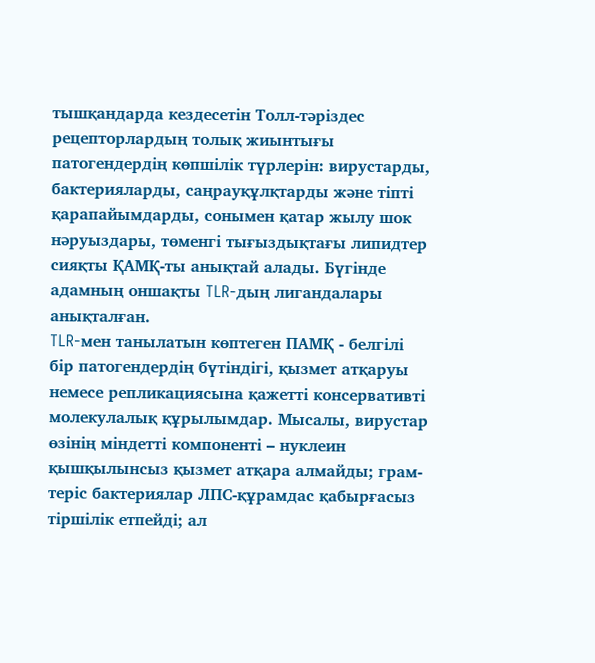тышқандарда кездесетін Толл-тәріздес рецепторлардың толық жиынтығы патогендердің көпшілік түрлерін: вирустарды, бактерияларды, саңрауқұлқтарды және тіпті қарапайымдарды, сонымен қатар жылу шок нәруыздары, төменгі тығыздықтағы липидтер сияқты ҚАМҚ-ты анықтай алады. Бүгінде адамның оншақты TLR-дың лигандалары анықталған.
TLR-мен танылатын көптеген ПАМҚ - белгілі бір патогендердің бүтіндігі, қызмет атқаруы немесе репликациясына қажетті консервативті молекулалық құрылымдар. Мысалы, вирустар өзінің міндетті компоненті – нуклеин қышқылынсыз қызмет атқара алмайды; грам-теріс бактериялар ЛПС-құрамдас қабырғасыз тіршілік етпейді; ал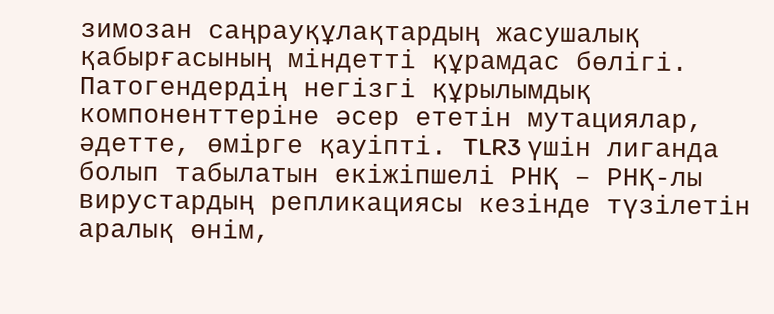зимозан саңрауқұлақтардың жасушалық қабырғасының міндетті құрамдас бөлігі. Патогендердің негізгі құрылымдық компоненттеріне әсер ететін мутациялар, әдетте, өмірге қауіпті. TLR3 үшін лиганда болып табылатын екіжіпшелі РНҚ – РНҚ-лы вирустардың репликациясы кезінде түзілетін аралық өнім,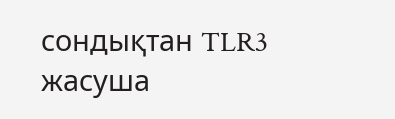сондықтан TLR3 жасуша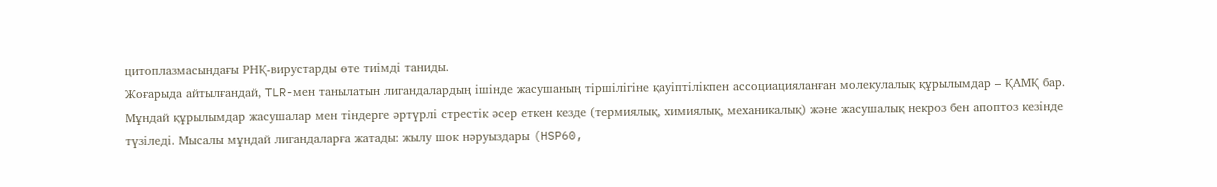цитоплазмасындағы РНҚ-вирустарды өте тиімді таниды.
Жоғарыда айтылғандай, TLR-мен танылатын лигандалардың ішінде жасушаның тіршілігіне қауіптілікпен ассоциацияланған молекулалық құрылымдар – ҚАМҚ бар. Мұндай құрылымдар жасушалар мен тіндерге әртүрлі стрестік әсер еткен кезде (термиялық, химиялық, механикалық) және жасушалық некроз бен апоптоз кезінде түзіледі. Мысалы мұндай лигандаларға жатады: жылу шок нәруыздары (HSP60,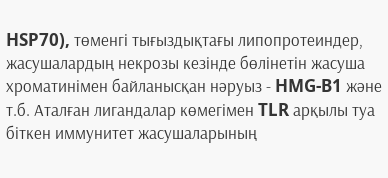HSP70), төменгі тығыздықтағы липопротеиндер, жасушалардың некрозы кезінде бөлінетін жасуша хроматинімен байланысқан нәруыз - HMG-B1 және т.б. Аталған лигандалар көмегімен TLR арқылы туа біткен иммунитет жасушаларының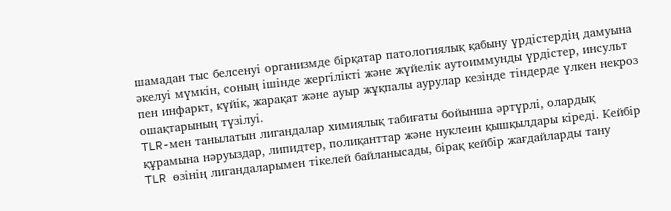шамадан тыс белсенуі организмде бірқатар патологиялық қабыну үрдістердің дамуына әкелуі мүмкін, соның ішінде жергілікті және жүйелік аутоиммунды үрдістер, инсульт пен инфаркт, күйік, жарақат және ауыр жұқпалы аурулар кезінде тіндерде үлкен некроз ошақтарының түзілуі.
TLR-мен танылатын лигандалар химиялық табиғаты бойынша әртүрлі, олардық құрамына нәруыздар, липидтер, полиқанттар және нуклеин қышқылдары кіреді. Кейбір TLR өзінің лигандаларымен тікелей байланысады, бірақ кейбір жағдайларды тану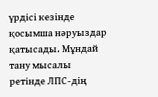үрдісі кезінде қосымша нәруыздар қатысады. Мұндай тану мысалы ретінде ЛПС-дің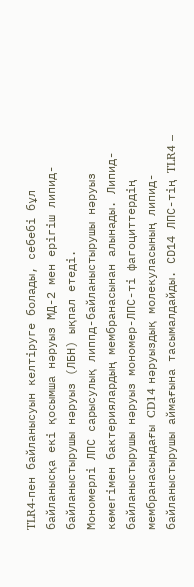TLR4-пен байланысуын келтіруге болады, себебі бұл байланысқа екі қосымша нәруыз МД-2 мен ерігіш липид-байланыстырушы нәруыз (ЛБН) ықпал етеді.
Мономерлі ЛПС сарысулық липпд-байланыстырушы нәруыз көмегімен бактериялардың мембранасынан алынады. Липид-байланыстырушы нәруыз мономер-ЛПС-ті фагоциттердің мембранасындағы CD14 нәруыздық молекуласының липид-байланыстырушы аймағына тасымалдайды. СD14 ЛПС-тің TLR4 –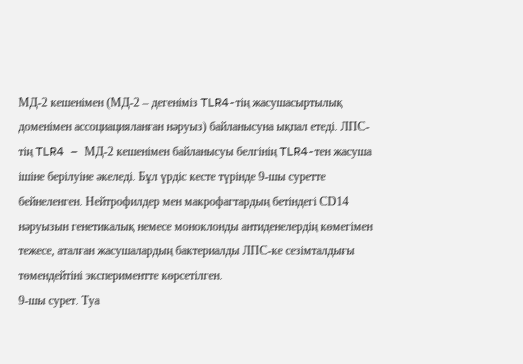МД-2 кешенімен (МД-2 – дегеніміз TLR4-тің жасушасыртылық доменімен ассоциацияланған нәруыз) байланысуна ықпал етеді. ЛПС-тің TLR4 – МД-2 кешенімен байланысуы белгінің TLR4-тен жасуша ішіне берілуіне әкеледі. Бұл үрдіс кесте түрінде 9-шы суретте бейнеленген. Нейтрофилдер мен макрофагтардың бетіндегі СD14 нәруызын генетикалық немесе моноклонды антиденелердің көмегімен тежесе, аталған жасушалардың бактериалды ЛПС-ке сезімталдығы төмендейтіні экспериментте көрсетілген.
9-шы сурет. Туа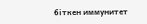біткен иммунитет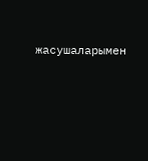жасушаларымен